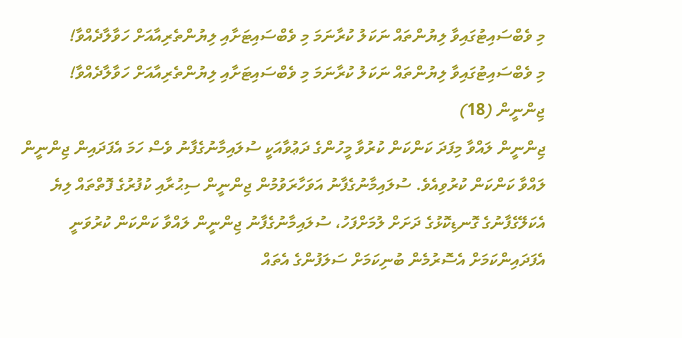މި ވެބްސައިޓުގައިވާ ލިޔުންތައް ނަކަލު ކުރާނަމަ މި ވެބްސައިޓަށާއި ލިޔުންތެރިއާއަށް ހަވާލާދެއްވާ!
މި ވެބްސައިޓުގައިވާ ލިޔުންތައް ނަކަލު ކުރާނަމަ މި ވެބްސައިޓަށާއި ލިޔުންތެރިއާއަށް ހަވާލާދެއްވާ!
ޖިންނީން (18)
ޖިންނީން ލައްވާ މިފަދަ ކަންކަން ކުރުވާ މީހުންގެ ދަޢުވާއަކީ ސުލައިމާނުގެފާނު ވެސް ހަމަ އެފަދައިން ޖިންނީން ލައްވާ ކަންކަން ކުރުވިއެވެ. ސުލައިމާނުގެފާނު އަވަހާރަވުމުން ޖިންނީން ސިޙުރާއި ކުފުރުގެ ފޮތްތައް ލިޔެ އެކަލޭގެފާނުގެ ގޮނޑިކޮޅުގެ ދަށަށް ލުމަށްފަހު، ސުލައިމާނުގެފާނު ޖިންނީން ލައްވާ ކަންކަން ކުރުވަނީ އެފަދައިންކަމަށް އެސޮރުމެން ބުނިކަމަށް ސަލަފުންގެ އެތައް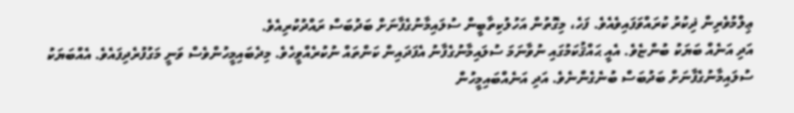ޢިލްމުވެރިން ޛިކުރު ކުރައްވަފައިވެއެވެ. ފަހެ، މިގޮތުން އަހުލުކިތާބީން ސުލައިމާނުގެފާނަށް ބަދުބަސް ރައްދުކުރިއެވެ.
އަދި އަނެއް ބަޔަކު ބުންޏެވެ. އެއީ ޙައްޤުކަމުގައި ނުވާނަމަ ސުލައިމާނުގެފާނު އެފަދައިން ކަންތައް ނުކުރެއްވީހެވެ. މިދެބައިމީހުންވެސް ވަނީ މަގުފުރެދިފައެވެ. އެއްބަޔަކު ސުލައިމާނުގެފާނަށް ބަދުބަސް ބުނެގެންނެވެ. އަދި އަނެއްބައިމީހުން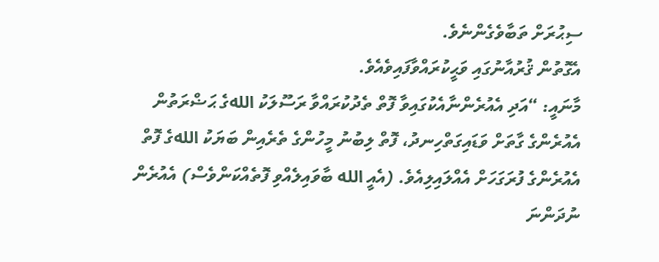ސިޙުރަށް ތަބާވެގެންނެވެ.
އެގޮތުން ޤުރުއާނުގައި ވަޙީކުރައްވާފައިވެއެވެ.
މާނައީ: “އަދި އެއުރެންނާއެކުގައިވާ ފޮތް ތެދުކުރައްވާ ރަސޫލަކު اللهގެ ޙަޟްރަތުން އެއުރެންގެ ގާތަށް ވަޑައިގަތްހިނދު، ފޮތް ލިބުނު މީހުންގެ ތެރެއިން ބަޔަކު اللهގެ ފޮތް އެއުރެންގެ ފުރަގަހަށް އެއްލައިލިއެވެ. (އެއީ الله ބާވައިލެއްވި ފޮތެއްކަންވެސް) އެއުރެން ނުދަންނަ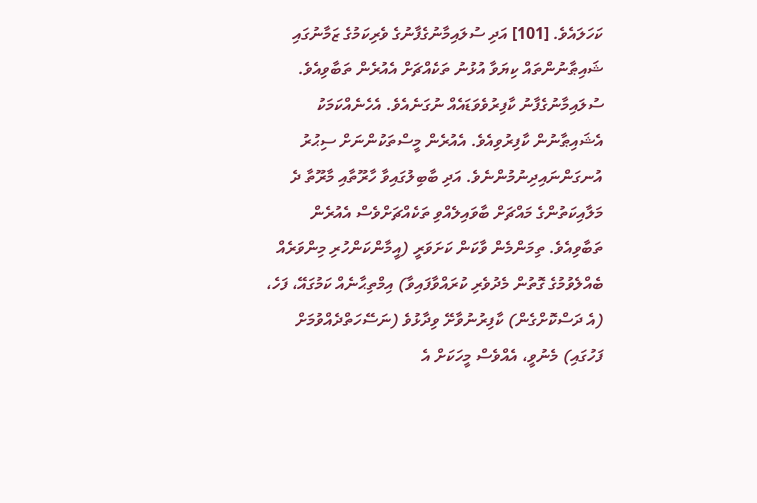ކަހަލައެވެ. [101] އަދި ސުލައިމާނުގެފާނުގެ ވެރިކަމުގެ ޒަމާނުގައި ޝައިޠާނުންތައް ކިޔަވާ އުޅުނު ތަކެއްޗަށް އެއުރެން ތަބާވިއެވެ. ސުލައިމާނުގެފާނު ކާފިރުވެވަޑައެއް ނުގަނެއެވެ. އެހެނެއްކަމަކު އެޝައިޠާނުން ކާފިރުވިއެވެ. އެއުރެން މީސްތަކުންނަށް ސިޙުރު އުނގަންނައިދިނުމުންނެވެ. އަދި ބާބިލުގައިވާ ހާރޫތާއި މާރޫތާ ދެ މަލާއިކަތުންގެ މައްޗަށް ބާވައިލެއްވި ތަކެއްޗަށްވެސް އެއުރެން ތަބާވިއެވެ. ތިމަންމެން ވާކަން ކަށަވަރީ (އީމާންކަންހުރި މިންވަރެއް ބެއްލެވުމުގެ ގޮތުން މެދުވެރި ކުރައްވާފައިވާ) އިމްތިޙާނެއް ކަމުގައޭ، ފަހެ، (އެ ދަސްކޮށްގެން) ކާފިރުނުވާށޭ ވިދާޅުވެ (ނަސޭހަތްދެއްވުމަށް ފަހުގައި) މެނުވީ، އެއްވެސް މީހަކަށް އެ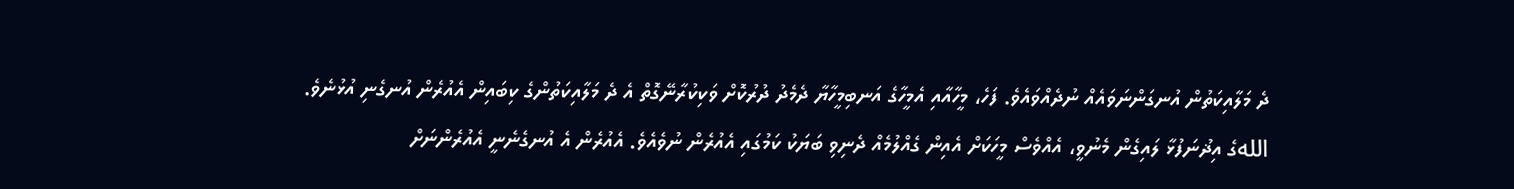ދެ މަލާއިކަތުން އުނގަންނަވައެއް ނުދެއްވައެވެ. ފަހެ، މީހާއާއި އެމީހާގެ އަނބިމީހާޔާ ދެމެދު ދުރުކޮށް ވަކިކުރާނޭގޮތް އެ ދެ މަލާއިކަތުންގެ ކިބައިން އެއުރެން އުނގެނި އުޅުނެވެ. اللهގެ އިޛުނަފުޅާ ލައިގެން މެނުވީ، އެއްވެސް މީހަކަށް އެއިން ގެއްލުމެއް ދެނިވި ބަޔަކު ކަމުގައި އެއުރެން ނުވެއެވެ. އެއުރެން އެ އުނގެނެނީ އެއުރެންނަށް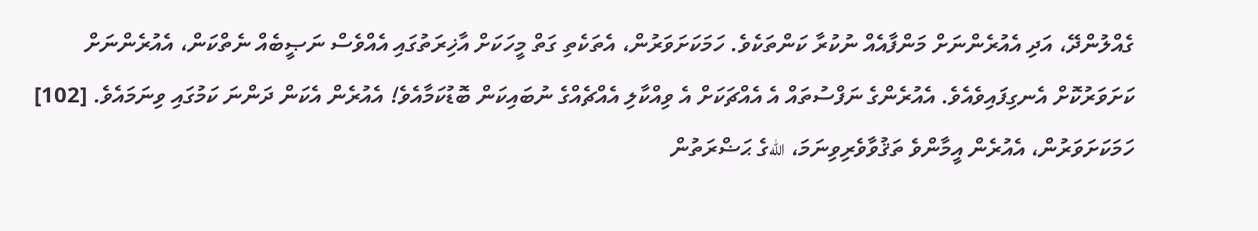ގެއްލުންދޭ، އަދި އެއުރެންނަށް މަންފާއެއް ނުކުރާ ކަންތަކެވެ. ހަމަކަށަވަރުން، އެތަކެތި ގަތް މީހަކަށް އާޚިރަތުގައި އެއްވެސް ނަޞީބެއް ނެތްކަން، އެއުރެންނަށް ކަށަވަރުކޮށް އެނގިފައިވެއެވެ. އެއުރެންގެ ނަފްސުތައް އެ އެއްޗަކަށް އެ ވިއްކާލި އެއްޗެއްގެ ނުބައިކަން ބޮޑުކަމާއެވެ! އެއުރެން އެކަން ދަންނަ ކަމުގައި ވިނަމައެވެ. [102] ހަމަކަށަވަރުން، އެއުރެން އީމާންވެ ތަޤުވާވެރިވިނަމަ، اللهގެ ޙަޟްރަތުން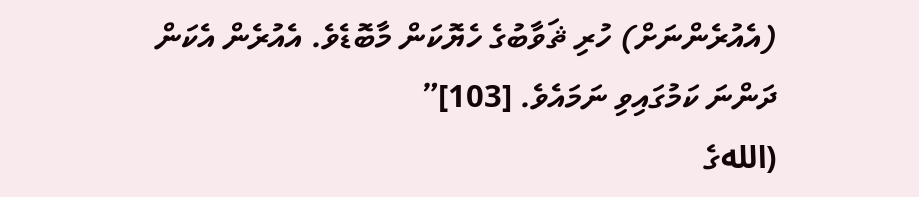(އެއުރެންނަށް) ހުރި ޘަވާބުގެ ހެޔޮކަން މާބޮޑެވެ. އެއުރެން އެކަން ދަންނަ ކަމުގައިވި ނަމައެވެ. [103]”
(اللهގެ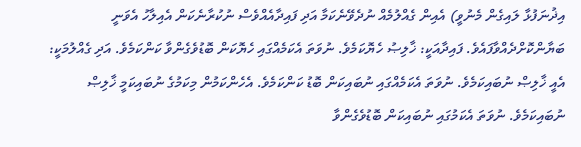އިޛުނަފުޅާ ލައިގެން މެނުވީ) އެއިން ގެއްލުމެއް ނުދެވޭނެކަމާ އަދި ފައިދާއެއްވެސް ނުކުރާނެކަން އެއިލާހު އެވަނީ ބަޔާންކޮށްދެއްވާފައެވެ. ފައިދާއަކީ: ޚާލިޞު ހެޔޮކަމެވެ. ނުވަތަ އެކަމެއްގައި ހެޔޮކަން ބޮޑުވެގެންވާ ކަންކަމެވެ. އަދި ގެއްލުމަކީ: އެއީ ޚާލިޞް ނުބައިކަމެވެ. ނުވަތަ އެކަމެއްގައި ނުބައިކަން ބޮޑު ކަންކަމެވެ. އެހެންކަމުން މިކަމުގެ ނުބައިކަމީ ޚާލިޞް ނުބައިކަމެވެ. ނުވަތަ އެކަމުގައި ނުބައިކަން ބޮޑުވެގެންވާ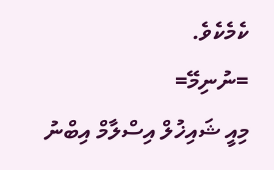ކެމެކެވެ.
=ނުނިމޭ=
މިއީ ޝައިޚުލް އިސްލާމް އިބްނު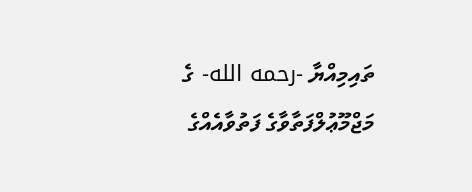ތައިމިއްޔާ -رحمه الله- ގެ މަޖްމޫޢުލްފަތާވާގެ ފަތުވާއެއްގެ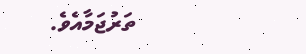ތަރުޖަމާއެވެ.